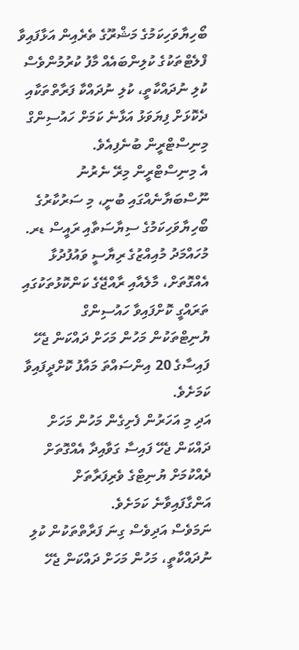ބޯހިޔާވަހިކަމުގެ މަޝްރޫގެ ތެރެއިން އަޅާފައިވާ ފްލެޓްތަކުގެ ކުލިންބައެއް މާފު ކުރުމުންވެސް ކުލި ނުދައްކާތީ، ކުލި ނުދައްކާ ފަރާތްތަކާއި ދެކޮޅަށް ފިޔަވަޅު އަޅާނެ ކަމަށް ހައުސިންގް މިނިސްޓްރީން ބުނެފިއެވެ.
އެ މިނިސްޓްރީން މިރޭ ނެރުނު ނޫސްބަޔާނެއްގައި ބުނީ، މި ސަރުކާރުގެ ބޯހިޔާވަހިކަމުގެ ސިޔާސަތާއި ރައީސް ޑރ. މުހައްމަދު މުއިއްޒުގެ ރިޔާސީ ވައުފުދުޅާ އެއްގޮތަށް، މާލެއާއި ރާއްޖޭގެ ކަންކޮޅުތަކުގައި ތަރައްގީ ކޮށްފައިވާ ހައުސިންގް ޔުނިޓްތަކުން މަހުން މަހަށް ދައްކަން ޖެހޭ ފައިސާގެ 20 އިންސައްތަ މައާފު ކޮށްދީފައިވާ ކަމަށެވެ.
އަދި މި އަހަރުން ފެށިގެން މަހުން މަހަށް ދައްކަން ޖެހޭ ފައިސާ ގަވާއިދާ އެއްގޮތަށް ދެއްކުމަށް ޔުނިޓްގެ ވެރިފަރާތަށް އަންގާފައިވާނެ ކަމަށެވެ.
ނަމަވެސް އަދިވެސް ގިނަ ފަރާތްތަކުން ކުލި ނުދައްކާތީ، މަހުން މަހަށް ދައްކަން ޖެހޭ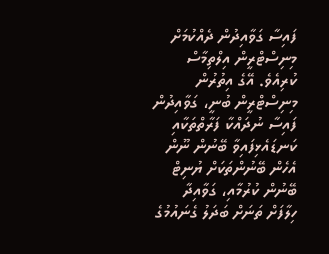ފައިސާ ގަވާއިދުން ދެއްކުމަށް މިނިސްޓްރީން އިލްތިމާސް ކުރިއެވެ. އޭގެ އިތުރުން މިނިސްޓްރީން ބުނީ، ގަވާއިދުން ފައިސާ ނުދައްކާ ފަރާތްތަކާއި ކަނޑައެޅިފައިވާ ބޭނުން ނޫން އެހެން ބޭނުންތަކަށް ޔުނިޓް ބޭނުން ކުރުމާއި، ގަވާއިދާ ހިލާފަށް ތަނަށް ބަދަލު ގެނައުމުގެ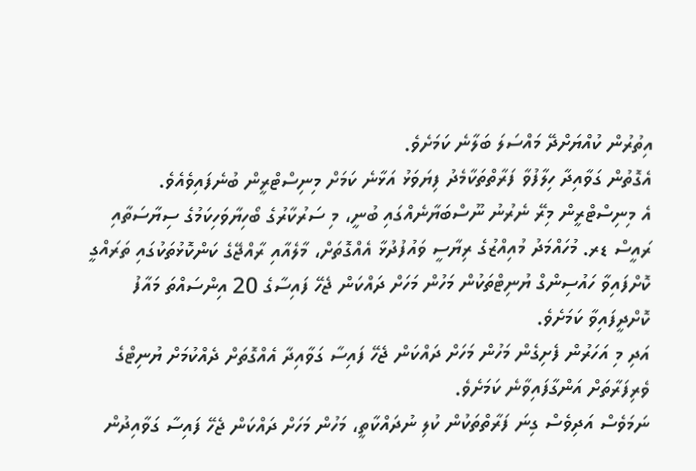އިތުރުން ކުއްޔަށްދޭ މައްސަލަ ބަލާނެ ކަމަށެވެ.
އެގޮތުން ގަވާއިދާ ހިލާފުވާ ފަރާތްތަކާމެދު ފިޔަވަޅު އަޅާނެ ކަމަށް މިނިސްޓްރީން ބުނެފައިވެއެވެ.
އެ މިނިސްޓްރީން މިރޭ ނެރުނު ނޫސްބަޔާނެއްގައި ބުނީ، މި ސަރުކާރުގެ ބޯހިޔާވަހިކަމުގެ ސިޔާސަތާއި ރައީސް ޑރ. މުހައްމަދު މުއިއްޒުގެ ރިޔާސީ ވައުފުދުޅާ އެއްގޮތަށް، މާލެއާއި ރާއްޖޭގެ ކަންކޮޅުތަކުގައި ތަރައްގީ ކޮށްފައިވާ ހައުސިންގް ޔުނިޓްތަކުން މަހުން މަހަށް ދައްކަން ޖެހޭ ފައިސާގެ 20 އިންސައްތަ މައާފު ކޮށްދީފައިވާ ކަމަށެވެ.
އަދި މި އަހަރުން ފެށިގެން މަހުން މަހަށް ދައްކަން ޖެހޭ ފައިސާ ގަވާއިދާ އެއްގޮތަށް ދެއްކުމަށް ޔުނިޓްގެ ވެރިފަރާތަށް އަންގާފައިވާނެ ކަމަށެވެ.
ނަމަވެސް އަދިވެސް ގިނަ ފަރާތްތަކުން ކުލި ނުދައްކާތީ، މަހުން މަހަށް ދައްކަން ޖެހޭ ފައިސާ ގަވާއިދުން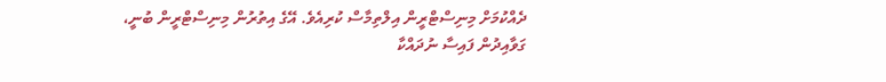ދެއްކުމަށް މިނިސްޓްރީން އިލްތިމާސް ކުރިއެވެ. އޭގެ އިތުރުން މިނިސްޓްރީން ބުނީ، ގަވާއިދުން ފައިސާ ނުދައްކާ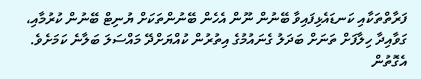ފަރާތްތަކާއި ކަނޑައެޅިފައިވާ ބޭނުން ނޫން އެހެން ބޭނުންތަކަށް ޔުނިޓް ބޭނުން ކުރުމާއި، ގަވާއިދާ ހިލާފަށް ތަނަށް ބަދަލު ގެނައުމުގެ އިތުރުން ކުއްޔަށްދޭ މައްސަލަ ބަލާނެ ކަމަށެވެ.
އެގޮތުން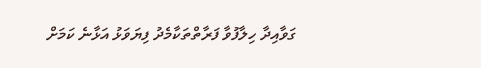ގަވާއިދާ ހިލާފުވާ ފަރާތްތަކާމެދު ފިޔަވަޅު އަޅާނެ ކަމަށް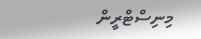މިނިސްޓްރީން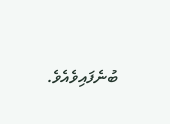ބުނެފައިވެއެވެ.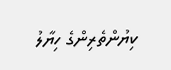ކިޔުންތެރިންގެ ހިޔާލު